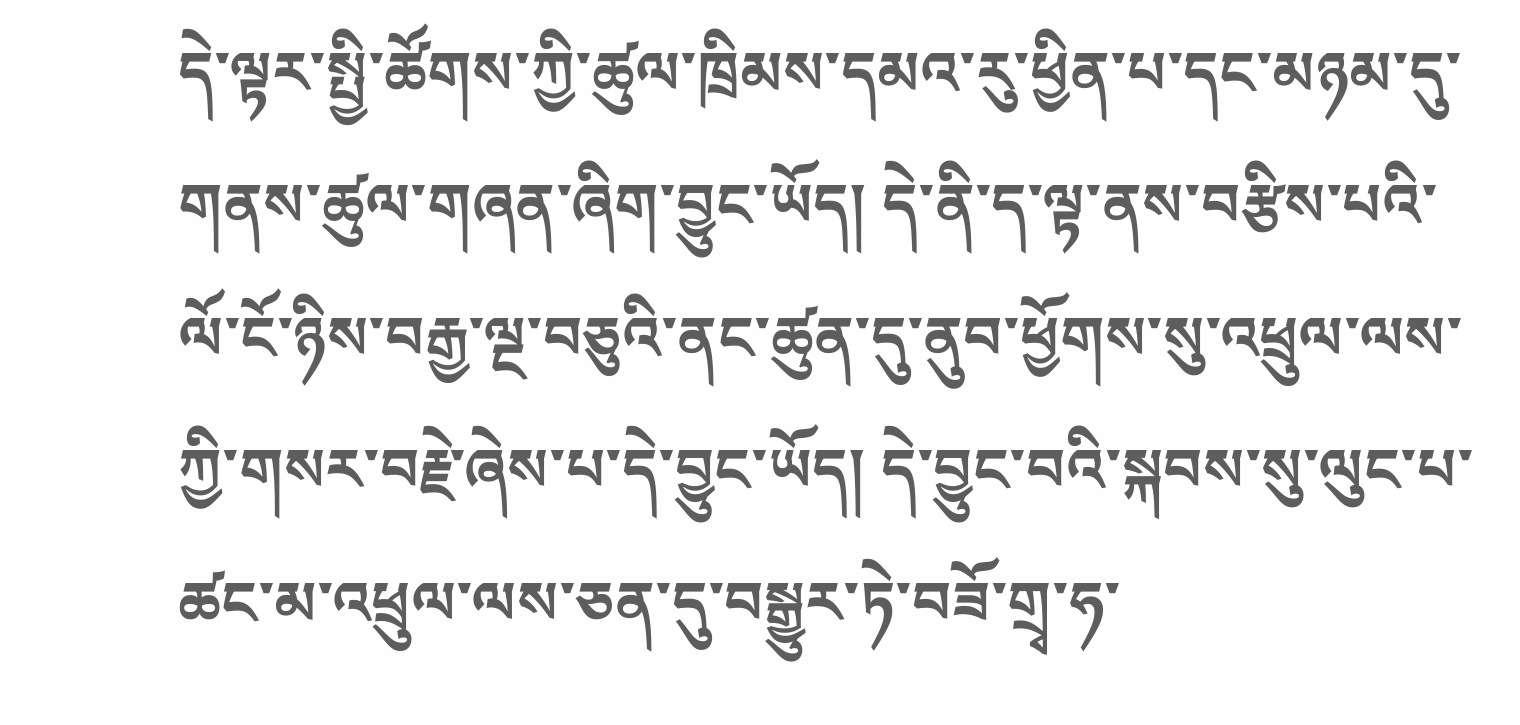དེ་ལྟར་སྤྱི་ཚོགས་ཀྱི་ཚུལ་ཁྲིམས་དམའ་རུ་ཕྱིན་པ་དང་མཉམ་དུ་གནས་ཚུལ་གཞན་ཞིག་བྱུང་ཡོད། དེ་ནི་ད་ལྟ་ནས་བརྩིས་པའི་ལོ་ངོ་ཉིས་བརྒྱ་ལྔ་བཅུའི་ནང་ཚུན་དུ་ནུབ་ཕྱོགས་སུ་འཕྲུལ་ལས་ཀྱི་གསར་བརྗེ་ཞེས་པ་དེ་བྱུང་ཡོད། དེ་བྱུང་བའི་སྐབས་སུ་ལུང་པ་ཚང་མ་འཕྲུལ་ལས་ཅན་དུ་བསྒྱུར་ཏེ་བཟོ་གྲྭ་ཧ་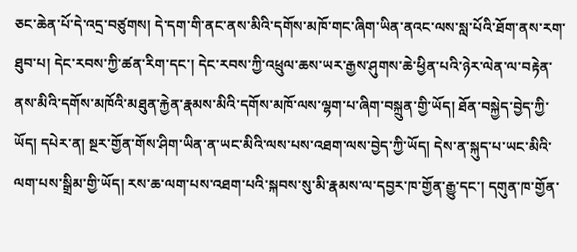ཅང་ཆེན་པོ་དེ་འདྲ་བཙུགས། དེ་དག་གི་ནང་ནས་མིའི་དགོས་མཁོ་གང་ཞིག་ཡིན་ནའང་ལས་སླ་པོའི་ཐོག་ནས་རག་ཐུབ་པ། དེང་རབས་ཀྱི་ཚན་རིག་དང་། དེང་རབས་ཀྱི་འཕྲུལ་ཆས་ཡར་རྒྱས་ཤུགས་ཆེ་ཕྱིན་པའི་ཉེར་ལེན་ལ་བརྟེན་ནས་མིའི་དགོས་མཁོའི་མཐུན་རྐྱེན་རྣམས་མིའི་དགོས་མཁོ་ལས་ལྷག་པ་ཞིག་བསྐྲུན་གྱི་ཡོད། ཐོན་བསྐྱེད་བྱེད་ཀྱི་ཡོད། དཔེར་ན། སྔར་གྱོན་གོས་ཤིག་ཡིན་ན་ཡང་མིའི་ལས་པས་འཐག་ལས་བྱེད་ཀྱི་ཡོད། དེས་ན་སྐུད་པ་ཡང་མིའི་ལག་པས་སྒྲིམ་གྱི་ཡོད། རས་ཆ་ལག་པས་འཐག་པའི་སྐབས་སུ་མི་རྣམས་ལ་དབྱར་ཁ་གྱོན་རྒྱུ་དང་། དགུན་ཁ་གྱོན་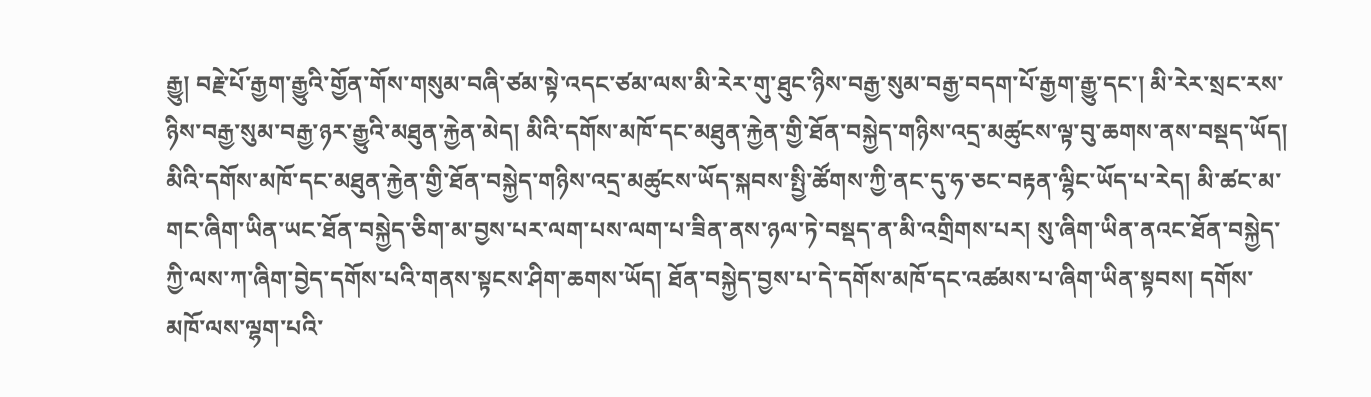རྒྱུ། བརྗེ་པོ་རྒྱག་རྒྱུའི་གྱོན་གོས་གསུམ་བཞི་ཙམ་སྟེ་འདང་ཙམ་ལས་མི་རེར་གུ་ཐུང་ཉིས་བརྒྱ་སུམ་བརྒྱ་བདག་པོ་རྒྱག་རྒྱུ་དང་། མི་རེར་སྲང་རས་ཉིས་བརྒྱ་སུམ་བརྒྱ་ཉར་རྒྱུའི་མཐུན་རྐྱེན་མེད། མིའི་དགོས་མཁོ་དང་མཐུན་རྐྱེན་གྱི་ཐོན་བསྐྱེད་གཉིས་འདྲ་མཚུངས་ལྟ་བུ་ཆགས་ནས་བསྡད་ཡོད། མིའི་དགོས་མཁོ་དང་མཐུན་རྐྱེན་གྱི་ཐོན་བསྐྱེད་གཉིས་འདྲ་མཚུངས་ཡོད་སྐབས་སྤྱི་ཚོགས་ཀྱི་ནང་དུ་ཧ་ཅང་བརྟན་ལྷིང་ཡོད་པ་རེད། མི་ཚང་མ་གང་ཞིག་ཡིན་ཡང་ཐོན་བསྐྱེད་ཅིག་མ་བྱས་པར་ལག་པས་ལག་པ་ཟིན་ནས་ཉལ་ཏེ་བསྡད་ན་མི་འགྲིགས་པར། སུ་ཞིག་ཡིན་ནའང་ཐོན་བསྐྱེད་ཀྱི་ལས་ཀ་ཞིག་བྱེད་དགོས་པའི་གནས་སྟངས་ཤིག་ཆགས་ཡོད། ཐོན་བསྐྱེད་བྱས་པ་དེ་དགོས་མཁོ་དང་འཚམས་པ་ཞིག་ཡིན་སྟབས། དགོས་མཁོ་ལས་ལྷག་པའི་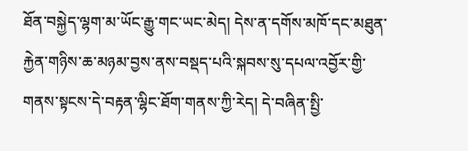ཐོན་བསྐྱེད་ལྷག་མ་ཡོང་རྒྱུ་གང་ཡང་མེད། དེས་ན་དགོས་མཁོ་དང་མཐུན་རྐྱེན་གཉིས་ཆ་མཉམ་བྱས་ནས་བསྡད་པའི་སྐབས་སུ་དཔལ་འབྱོར་གྱི་གནས་སྟངས་དེ་བརྟན་ལྷིང་ཐོག་གནས་ཀྱི་རེད། དེ་བཞིན་སྤྱི་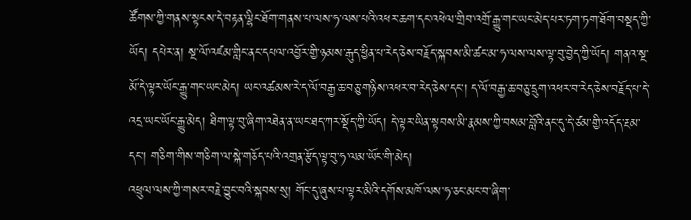ཚོགས་ཀྱི་གནས་སྟངས་དེ་བརྟན་ལྷིང་ཐོག་གནས་པ་ལས་ཧ་ལས་པའི་འཕར་ཆག་དང་འཕེལ་གྲིབ་འགྲོ་རྒྱུ་གང་ཡང་མེད་པར་ཏག་ཏག་ཐོག་བསྡད་ཀྱི་ཡོད། དཔེར་ན། སྔ་ལོ་འཛམ་གླིང་ནང་དཔལ་འབྱོར་གྱི་ཉམས་རྒུད་ཕྱིན་པ་རེད་ཅེས་བརྗོད་སྐབས་མི་ཚང་མ་ཧ་ལས་ལས་ལྟ་བུ་བྱེད་ཀྱི་ཡོད། གནའ་སྔ་མོ་དེ་ལྟར་ཡོང་རྒྱུ་གང་ཡང་མེད། ཡང་འཚམས་རེ་ད་ལོ་བརྒྱ་ཆ་བཅུ་གཉིས་འཕར་བ་རེད་ཅེས་དང་། ད་ལོ་བརྒྱ་ཆ་བཅུ་དྲུག་འཕར་བ་རེད་ཅེས་བརྗོད་པ་དེ་འདྲ་ཡང་ཡོང་རྒྱུ་མེད། ཐིག་ལྟ་བུ་ཞིག་འཐེན་ན་ཡང་ཐད་ཀར་སྡོད་ཀྱི་ཡོད། དེ་ལྟར་ཡིན་སྟབས་མི་རྣམས་ཀྱི་བསམ་བློའི་ནང་དུ་དེ་ཙམ་གྱི་འདོད་རྔམ་དང་། གཅིག་གིས་གཅིག་ལ་སྐེ་གཅོད་པའི་འགྲན་རྩོད་ལྟ་བུ་ཧ་ལམ་ཡོང་གི་མེད།
འཕྲུལ་ལས་ཀྱི་གསར་བརྗེ་བྱུང་བའི་སྐབས་སུ། གོང་དུ་ཞུས་པ་ལྟར་མིའི་དགོས་མཁོ་ལས་ཧ་ཅང་མང་བ་ཞིག་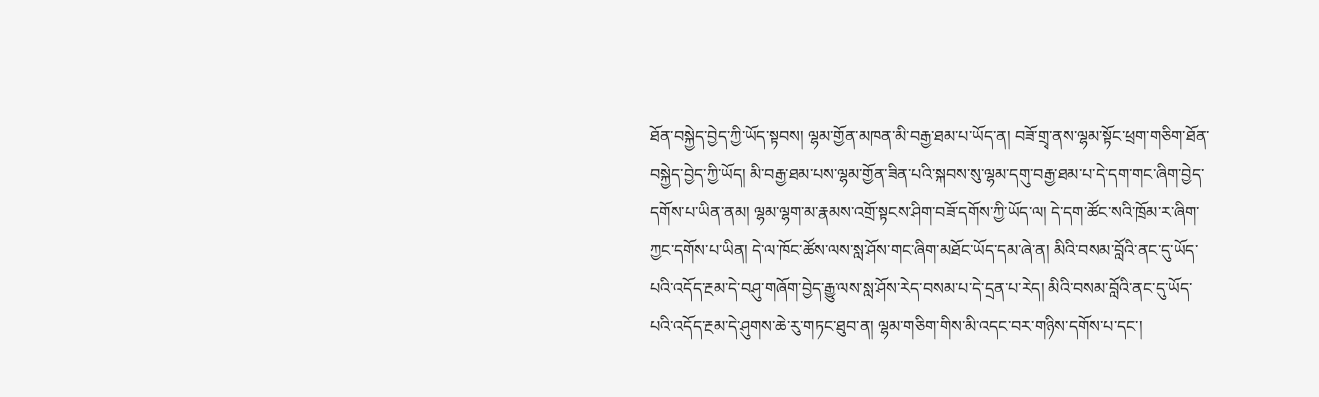ཐོན་བསྐྱེད་བྱེད་ཀྱི་ཡོད་སྟབས། ལྷམ་གྱོན་མཁན་མི་བརྒྱ་ཐམ་པ་ཡོད་ན། བཟོ་གྲྭ་ནས་ལྷམ་སྟོང་ཕྲག་གཅིག་ཐོན་བསྐྱེད་བྱེད་ཀྱི་ཡོད། མི་བརྒྱ་ཐམ་པས་ལྷམ་གྱོན་ཟིན་པའི་སྐབས་སུ་ལྷམ་དགུ་བརྒྱ་ཐམ་པ་དེ་དག་གང་ཞིག་བྱེད་དགོས་པ་ཡིན་ནམ། ལྷམ་ལྷག་མ་རྣམས་འགྲོ་སྟངས་ཤིག་བཟོ་དགོས་ཀྱི་ཡོད་ལ། དེ་དག་ཚོང་སའི་ཁྲོམ་ར་ཞིག་ཀྱང་དགོས་པ་ཡིན། དེ་ལ་ཁོང་ཚོས་ལས་སླ་ཤོས་གང་ཞིག་མཐོང་ཡོད་དམ་ཞེ་ན། མིའི་བསམ་བློའི་ནང་དུ་ཡོད་པའི་འདོད་རྔམ་དེ་བཤུ་གཞོག་བྱེད་རྒྱུ་ལས་སླ་ཤོས་རེད་བསམ་པ་དེ་དྲན་པ་རེད། མིའི་བསམ་བློའི་ནང་དུ་ཡོད་པའི་འདོད་རྔམ་དེ་ཤུགས་ཆེ་རུ་གཏང་ཐུབ་ན། ལྷམ་གཅིག་གིས་མི་འདང་བར་གཉིས་དགོས་པ་དང་།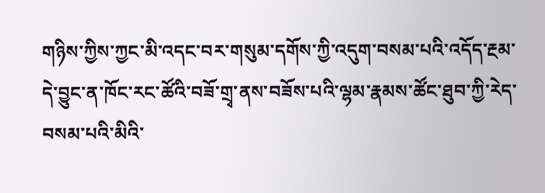གཉིས་ཀྱིས་ཀྱང་མི་འདང་བར་གསུམ་དགོས་ཀྱི་འདུག་བསམ་པའི་འདོད་རྔམ་དེ་བྱུང་ན་ཁོང་རང་ཚོའི་བཟོ་གྲྭ་ནས་བཟོས་པའི་ལྷམ་རྣམས་ཚོང་ཐུབ་ཀྱི་རེད་བསམ་པའི་མིའི་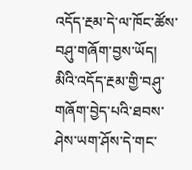འདོད་རྔམ་དེ་ལ་ཁོང་ཚོས་བཤུ་གཞོག་བྱས་ཡོད། མིའི་འདོད་རྔམ་གྱི་བཤུ་གཞོག་བྱེད་པའི་ཐབས་ཤེས་ཡག་ཤོས་དེ་གང་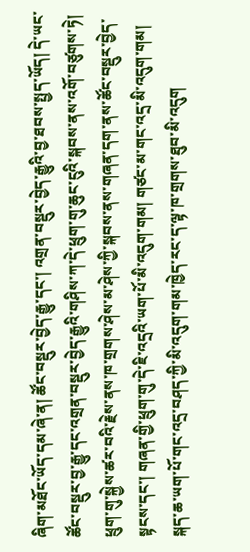ཞིག་མཐོང་ཡོད་དམ་ཞེ་ན། ཚོང་བསྡུར་བྱེད་རྒྱུ་དང་། འགྲན་བསྡུར་བྱེད་རྒྱུའི་བྱ་ཐབས་སྤྱད་ཡོད། དེ་ཡང་ཚོང་བསྡུར་བྱ་རྒྱུ་དང་འགྲན་བསྡུར་བྱེད་རྒྱུའི་གཤིས་ཀ་དེ་ཕྲུག་གུ་ཆུང་ངུའི་སྐབས་ནས་འགོ་བཙུགས་ཏེ། ཕྲུག་གུ་སྐྱེས་ཚར་བའི་རྗེས་ནས་ཁ་གྲགས་ཤེས་མ་ཤེས་ཀྱི་སྐབས་ནས་གཞན་དག་ནས་ཚོང་བསྡུར་བྱེད་སྟངས་དང་། གཞན་གྱི་ཕྲུག་གུ་དེ་ཇི་འདྲའི་ཡག་པོ་མི་འདུག་གམ། གཙང་མ་གང་འདྲ་མི་འདུག་གམ། སྐད་ཆ་ཡག་པོ་གང་འདྲ་བཤད་ཀྱི་མི་འདུག་གམ་ཁྱེད་རང་ད་ལྟ་ཁ་གྲགས་ཐུབ་མི་འདུག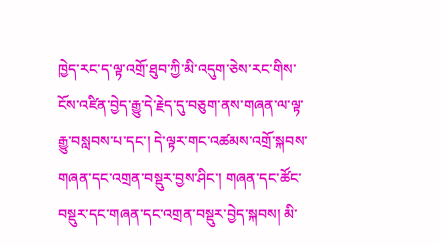ཁྱེད་རང་ད་ལྟ་འགྲོ་ཐུབ་ཀྱི་མི་འདུག་ཅེས་རང་གིས་ངོས་འཛིན་བྱེད་རྒྱུ་དེ་རྗེད་དུ་བཅུག་ནས་གཞན་ལ་ལྟ་རྒྱུ་བསླབས་པ་དང་། དེ་ལྟར་གང་འཚམས་འགྲོ་སྐབས་གཞན་དང་འགྲན་བསྡུར་བྱས་ཤིང་། གཞན་དང་ཚོང་བསྡུར་དང་གཞན་དང་འགྲན་བསྡུར་བྱེད་སྐབས། མི་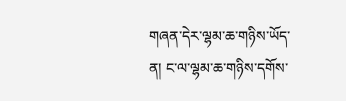གཞན་དེར་ལྷམ་ཆ་གཉིས་ཡོད་ན། ང་ལ་ལྷམ་ཆ་གཉིས་དགོས་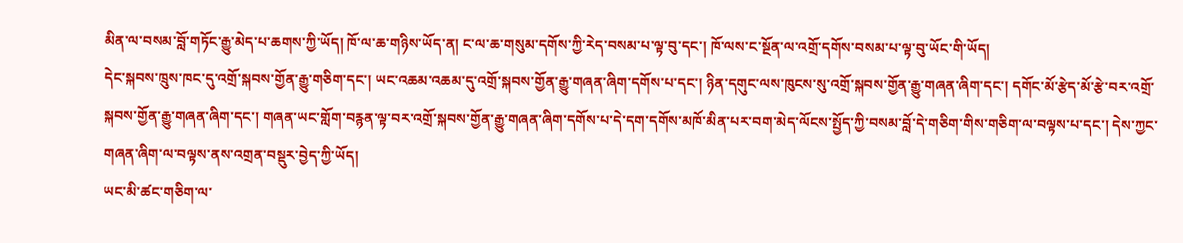མིན་ལ་བསམ་བློ་གཏོང་རྒྱུ་མེད་པ་ཆགས་ཀྱི་ཡོད། ཁོ་ལ་ཆ་གཉིས་ཡོད་ན། ང་ལ་ཆ་གསུམ་དགོས་ཀྱི་རེད་བསམ་པ་ལྟ་བུ་དང་། ཁོ་ལས་ང་སྔོན་ལ་འགྲོ་དགོས་བསམ་པ་ལྟ་བུ་ཡོང་གི་ཡོད།
དེང་སྐབས་ཁྲུས་ཁང་དུ་འགྲོ་སྐབས་གྱོན་རྒྱུ་གཅིག་དང་། ཡང་འཆམ་འཆམ་དུ་འགྲོ་སྐབས་གྱོན་རྒྱུ་གཞན་ཞིག་དགོས་པ་དང་། ཉིན་དགུང་ལས་ཁུངས་སུ་འགྲོ་སྐབས་གྱོན་རྒྱུ་གཞན་ཞིག་དང་། དགོང་མོ་རྩེད་མོ་རྩེ་བར་འགྲོ་སྐབས་གྱོན་རྒྱུ་གཞན་ཞིག་དང་། གཞན་ཡང་གློག་བརྙན་ལྟ་བར་འགྲོ་སྐབས་གྱོན་རྒྱུ་གཞན་ཞིག་དགོས་པ་དེ་དག་དགོས་མཁོ་མིན་པར་བག་མེད་ལོངས་སྤྱོད་ཀྱི་བསམ་བློ་དེ་གཅིག་གིས་གཅིག་ལ་བལྟས་པ་དང་། དེས་ཀྱང་གཞན་ཞིག་ལ་བལྟས་ནས་འགྲན་བསྡུར་བྱེད་ཀྱི་ཡོད།
ཡང་མི་ཚང་གཅིག་ལ་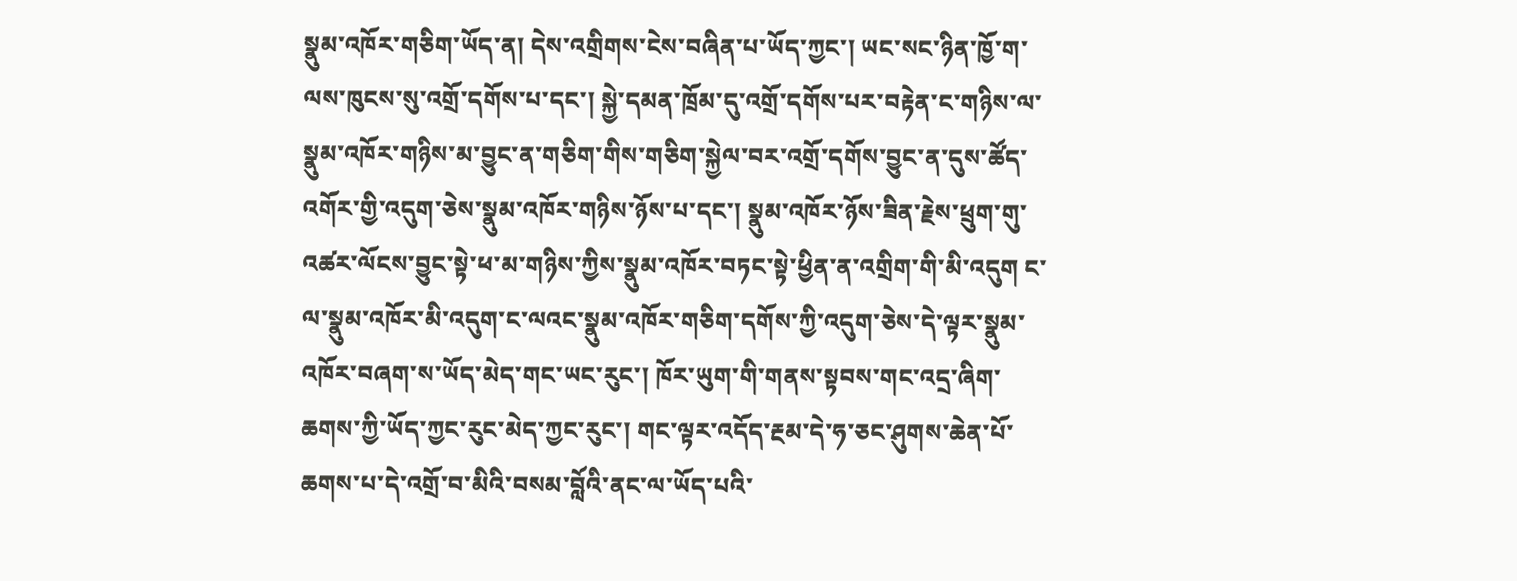སྣུམ་འཁོར་གཅིག་ཡོད་ན། དེས་འགྲིགས་ངེས་བཞིན་པ་ཡོད་ཀྱང་། ཡང་སང་ཉིན་ཁྱོ་ག་ལས་ཁུངས་སུ་འགྲོ་དགོས་པ་དང་། སྐྱེ་དམན་ཁྲོམ་དུ་འགྲོ་དགོས་པར་བརྟེན་ང་གཉིས་ལ་སྣུམ་འཁོར་གཉིས་མ་བྱུང་ན་གཅིག་གིས་གཅིག་སྐྱེལ་བར་འགྲོ་དགོས་བྱུང་ན་དུས་ཚོད་འགོར་གྱི་འདུག་ཅེས་སྣུམ་འཁོར་གཉིས་ཉོས་པ་དང་། སྣུམ་འཁོར་ཉོས་ཟིན་རྗེས་ཕྲུག་གུ་འཚར་ལོངས་བྱུང་སྟེ་ཕ་མ་གཉིས་ཀྱིས་སྣུམ་འཁོར་བཏང་སྟེ་ཕྱིན་ན་འགྲིག་གི་མི་འདུག ང་ལ་སྣུམ་འཁོར་མི་འདུག་ང་ལའང་སྣུམ་འཁོར་གཅིག་དགོས་ཀྱི་འདུག་ཅེས་དེ་ལྟར་སྣུམ་འཁོར་བཞག་ས་ཡོད་མེད་གང་ཡང་རུང་། ཁོར་ཡུག་གི་གནས་སྟབས་གང་འདྲ་ཞིག་ཆགས་ཀྱི་ཡོད་ཀྱང་རུང་མེད་ཀྱང་རུང་། གང་ལྟར་འདོད་རྔམ་དེ་ཧ་ཅང་ཤུགས་ཆེན་པོ་ཆགས་པ་དེ་འགྲོ་བ་མིའི་བསམ་བློའི་ནང་ལ་ཡོད་པའི་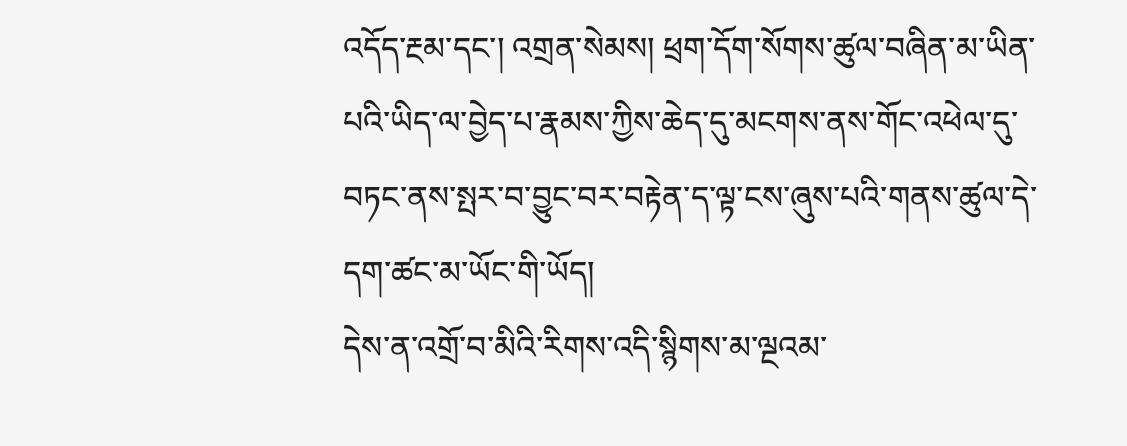འདོད་རྔམ་དང་། འགྲན་སེམས། ཕྲག་དོག་སོགས་ཚུལ་བཞིན་མ་ཡིན་པའི་ཡིད་ལ་བྱེད་པ་རྣམས་ཀྱིས་ཆེད་དུ་མངགས་ནས་གོང་འཕེལ་དུ་བཏང་ནས་སྤར་བ་བྱུང་བར་བརྟེན་ད་ལྟ་ངས་ཞུས་པའི་གནས་ཚུལ་དེ་དག་ཚང་མ་ཡོང་གི་ཡོད།
དེས་ན་འགྲོ་བ་མིའི་རིགས་འདི་སྙིགས་མ་ལྔའམ་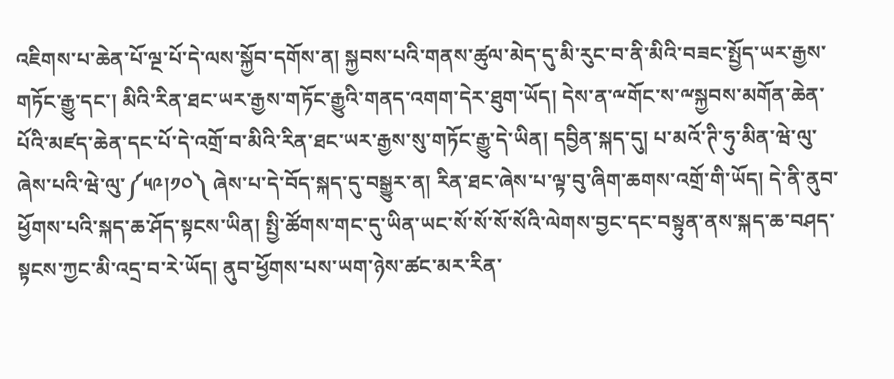འཇིགས་པ་ཆེན་པོ་ལྔ་པོ་དེ་ལས་སྐྱོབ་དགོས་ན། སྐྱབས་པའི་གནས་ཚུལ་མེད་དུ་མི་རུང་བ་ནི་མིའི་བཟང་སྤྱོད་ཡར་རྒྱས་གཏོང་རྒྱུ་དང་། མིའི་རིན་ཐང་ཡར་རྒྱས་གཏོང་རྒྱུའི་གནད་འགག་དེར་ཐུག་ཡོད། དེས་ན་ྋགོང་ས་ྋསྐྱབས་མགོན་ཆེན་པོའི་མཛད་ཆེན་དང་པོ་དེ་འགྲོ་བ་མིའི་རིན་ཐང་ཡར་རྒྱས་སུ་གཏོང་རྒྱུ་དེ་ཡིན། དབྱིན་སྐད་དུ། པ་མའོ་ཊི་ཧུ་མིན་ཝེ་ལུ་ཞེས་པའི་ཝེ་ལུ་༼༥༩།༡༠༽ ཞེས་པ་དེ་བོད་སྐད་དུ་བསྒྱུར་ན། རིན་ཐང་ཞེས་པ་ལྟ་བུ་ཞིག་ཆགས་འགྲོ་གི་ཡོད། དེ་ནི་ནུབ་ཕྱོགས་པའི་སྐད་ཆ་ཤོད་སྟངས་ཡིན། སྤྱི་ཚོགས་གང་དུ་ཡིན་ཡང་སོ་སོ་སོ་སོའི་ལེགས་བྱང་དང་བསྟུན་ནས་སྐད་ཆ་བཤད་སྟངས་ཀྱང་མི་འདྲ་བ་རེ་ཡོད། ནུབ་ཕྱོགས་པས་ཡག་ཉེས་ཚང་མར་རིན་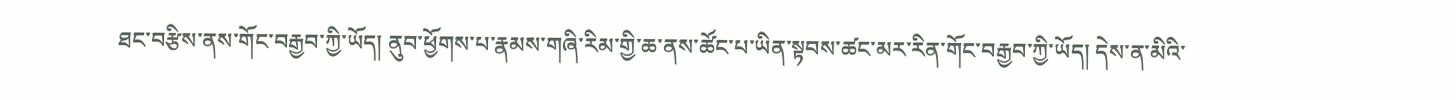ཐང་བརྩིས་ནས་གོང་བརྒྱབ་ཀྱི་ཡོད། ནུབ་ཕྱོགས་པ་རྣམས་གཞི་རིམ་གྱི་ཆ་ནས་ཚོང་པ་ཡིན་སྟབས་ཚང་མར་རིན་གོང་བརྒྱབ་ཀྱི་ཡོད། དེས་ན་མིའི་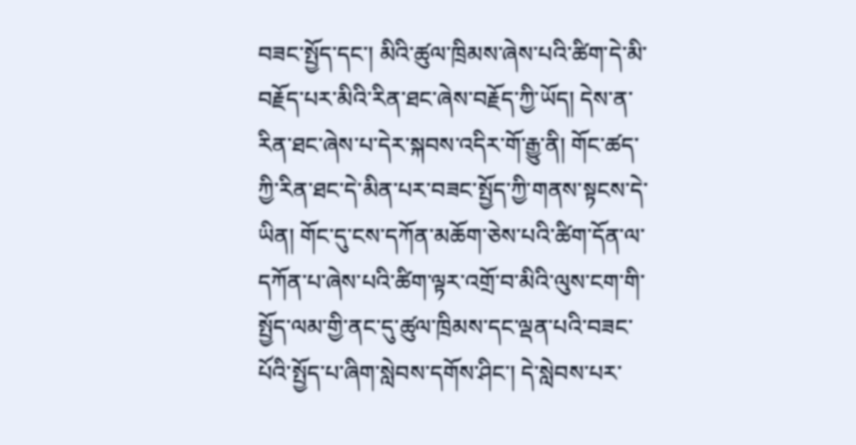བཟང་སྤྱོད་དང་། མིའི་ཚུལ་ཁྲིམས་ཞེས་པའི་ཚིག་དེ་མི་བརྗོད་པར་མིའི་རིན་ཐང་ཞེས་བརྗོད་ཀྱི་ཡོད། དེས་ན་རིན་ཐང་ཞེས་པ་དེར་སྐབས་འདིར་གོ་རྒྱུ་ནི། གོང་ཚད་ཀྱི་རིན་ཐང་དེ་མིན་པར་བཟང་སྤྱོད་ཀྱི་གནས་སྟངས་དེ་ཡིན། གོང་དུ་ངས་དཀོན་མཆོག་ཅེས་པའི་ཚིག་དོན་ལ་དཀོན་པ་ཞེས་པའི་ཚིག་ལྟར་འགྲོ་བ་མིའི་ལུས་ངག་གི་སྤྱོད་ལམ་གྱི་ནང་དུ་ཚུལ་ཁྲིམས་དང་ལྡན་པའི་བཟང་པོའི་སྤྱོད་པ་ཞིག་སླེབས་དགོས་ཤིང་། དེ་སླེབས་པར་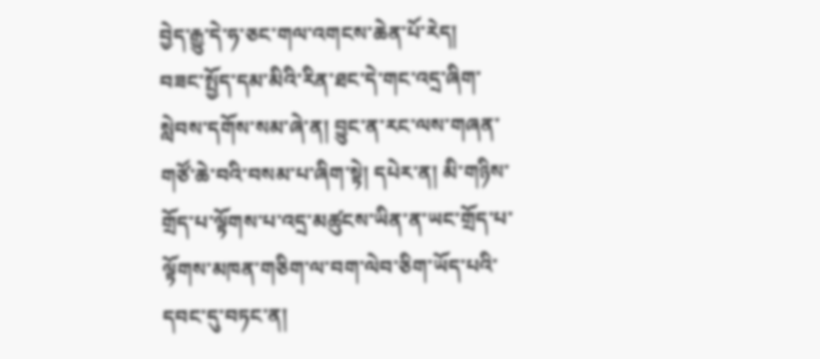བྱེད་རྒྱུ་དེ་ཧ་ཅང་གལ་འགངས་ཆེན་པོ་རེད།
བཟང་སྤྱོད་དམ་མིའི་རིན་ཐང་དེ་གང་འདྲ་ཞིག་སླེབས་དགོས་སམ་ཞེ་ན། བྱུང་ན་རང་ལས་གཞན་གཙོ་ཆེ་བའི་བསམ་པ་ཞིག་སྟེ། དཔེར་ན། མི་གཉིས་གྲོད་པ་ལྟོགས་པ་འདྲ་མཚུངས་ཡིན་ན་ཡང་གྲོད་པ་ལྟོགས་མཁན་གཅིག་ལ་བག་ལེབ་ཅིག་ཡོད་པའི་དབང་དུ་བཏང་ན།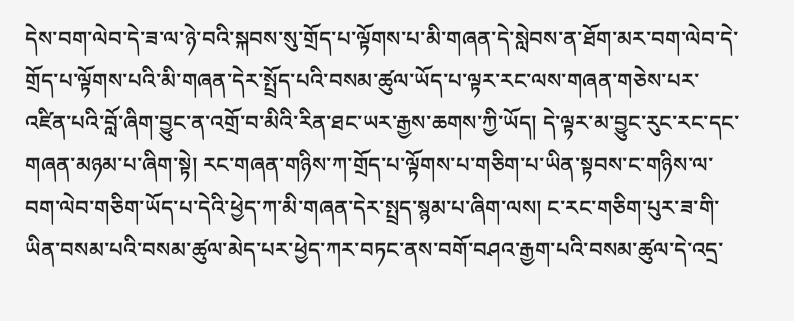དེས་བག་ལེབ་དེ་ཟ་ལ་ཉེ་བའི་སྐབས་སུ་གྲོད་པ་ལྟོགས་པ་མི་གཞན་དེ་སླེབས་ན་ཐོག་མར་བག་ལེབ་དེ་གྲོད་པ་ལྟོགས་པའི་མི་གཞན་དེར་སྤྲོད་པའི་བསམ་ཚུལ་ཡོད་པ་ལྟར་རང་ལས་གཞན་གཅེས་པར་འཛིན་པའི་བློ་ཞིག་བྱུང་ན་འགྲོ་བ་མིའི་རིན་ཐང་ཡར་རྒྱས་ཆགས་ཀྱི་ཡོད། དེ་ལྟར་མ་བྱུང་རུང་རང་དང་གཞན་མཉམ་པ་ཞིག་སྟེ། རང་གཞན་གཉིས་ཀ་གྲོད་པ་ལྟོགས་པ་གཅིག་པ་ཡིན་སྟབས་ང་གཉིས་ལ་བག་ལེབ་གཅིག་ཡོད་པ་དེའི་ཕྱེད་ཀ་མི་གཞན་དེར་སྤྲད་སྙམ་པ་ཞིག་ལས། ང་རང་གཅིག་པུར་ཟ་གི་ཡིན་བསམ་པའི་བསམ་ཚུལ་མེད་པར་ཕྱེད་ཀར་བཏང་ནས་བགོ་བཤའ་རྒྱག་པའི་བསམ་ཚུལ་དེ་འདྲ་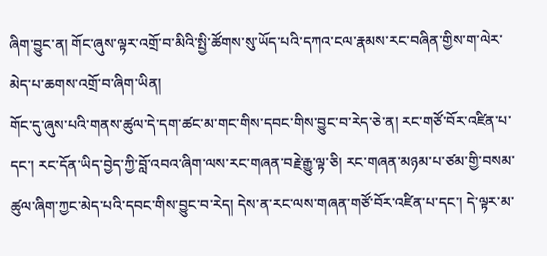ཞིག་བྱུང་ན། གོང་ཞུས་ལྟར་འགྲོ་བ་མིའི་སྤྱི་ཚོགས་སུ་ཡོད་པའི་དཀའ་ངལ་རྣམས་རང་བཞིན་གྱིས་ག་ལེར་མེད་པ་ཆགས་འགྲོ་བ་ཞིག་ཡིན།
གོང་དུ་ཞུས་པའི་གནས་ཚུལ་དེ་དག་ཚང་མ་གང་གིས་དབང་གིས་བྱུང་བ་རེད་ཅེ་ན། རང་གཙོ་བོར་འཛིན་པ་དང་། རང་དོན་ཡིད་བྱེད་ཀྱི་བློ་འབའ་ཞིག་ལས་རང་གཞན་བརྗེ་རྒྱུ་ལྟ་ཅི། རང་གཞན་མཉམ་པ་ཙམ་གྱི་བསམ་ཚུལ་ཞིག་ཀྱང་མེད་པའི་དབང་གིས་བྱུང་བ་རེད། དེས་ན་རང་ལས་གཞན་གཙོ་བོར་འཛིན་པ་དང་། དེ་ལྟར་མ་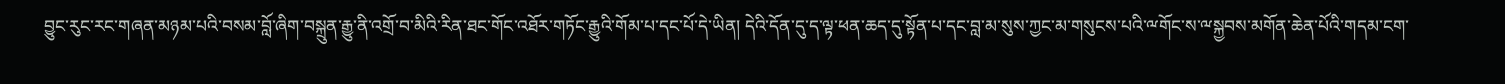བྱུང་རུང་རང་གཞན་མཉམ་པའི་བསམ་བློ་ཞིག་བསྐྲུན་རྒྱུ་ནི་འགྲོ་བ་མིའི་རིན་ཐང་གོང་འཐོར་གཏོང་རྒྱུའི་གོམ་པ་དང་པོ་དེ་ཡིན། དེའི་དོན་དུ་ད་ལྟ་ཕན་ཆད་དུ་སྟོན་པ་དང་བླ་མ་སུས་ཀྱང་མ་གསུངས་པའི་ྋགོང་ས་ྋསྐྱབས་མགོན་ཆེན་པོའི་གདམ་ངག་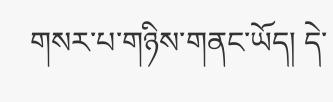གསར་པ་གཉིས་གནང་ཡོད། དེ་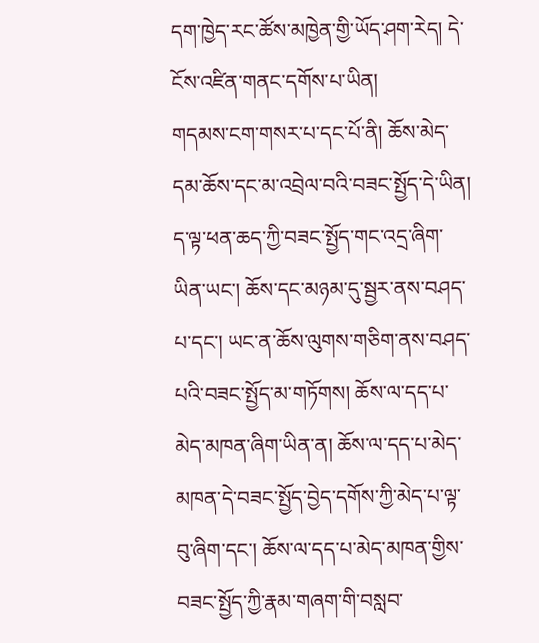དག་ཁྱེད་རང་ཚོས་མཁྱེན་གྱི་ཡོད་ཤག་རེད། དེ་ངོས་འཛིན་གནང་དགོས་པ་ཡིན།
གདམས་ངག་གསར་པ་དང་པོ་ནི། ཆོས་མེད་དམ་ཆོས་དང་མ་འབྲེལ་བའི་བཟང་སྤྱོད་དེ་ཡིན། ད་ལྟ་ཕན་ཆད་ཀྱི་བཟང་སྤྱོད་གང་འདྲ་ཞིག་ཡིན་ཡང་། ཆོས་དང་མཉམ་དུ་སྦྱར་ནས་བཤད་པ་དང་། ཡང་ན་ཆོས་ལུགས་གཅིག་ནས་བཤད་པའི་བཟང་སྤྱོད་མ་གཏོགས། ཆོས་ལ་དད་པ་མེད་མཁན་ཞིག་ཡིན་ན། ཆོས་ལ་དད་པ་མེད་མཁན་དེ་བཟང་སྤྱོད་བྱེད་དགོས་ཀྱི་མེད་པ་ལྟ་བུ་ཞིག་དང་། ཆོས་ལ་དད་པ་མེད་མཁན་གྱིས་བཟང་སྤྱོད་ཀྱི་རྣམ་གཞག་གི་བསླབ་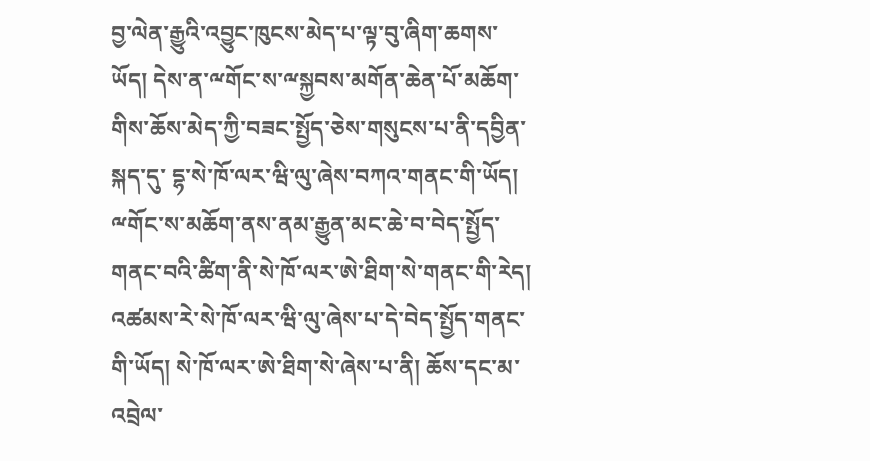བྱ་ལེན་རྒྱུའི་འབྱུང་ཁུངས་མེད་པ་ལྟ་བུ་ཞིག་ཆགས་ཡོད། དེས་ན་ྋགོང་ས་ྋསྐྱབས་མགོན་ཆེན་པོ་མཆོག་གིས་ཆོས་མེད་ཀྱི་བཟང་སྤྱོད་ཅེས་གསུངས་པ་ནི་དབྱིན་སྐད་དུ་ དྷ་སེ་ཁོ་ལར་ཝི་ལུ་ཞེས་བཀའ་གནང་གི་ཡོད། ྋགོང་ས་མཆོག་ནས་ནམ་རྒྱུན་མང་ཆེ་བ་བེད་སྤྱོད་གནང་བའི་ཚིག་ནི་སེ་ཁོ་ལར་ཨེ་ཐིག་སེ་གནང་གི་རེད། འཚམས་རེ་སེ་ཁོ་ལར་ཝི་ལུ་ཞེས་པ་དེ་བེད་སྤྱོད་གནང་གི་ཡོད། སེ་ཁོ་ལར་ཨེ་ཐིག་སེ་ཞེས་པ་ནི། ཆོས་དང་མ་འབྲེལ་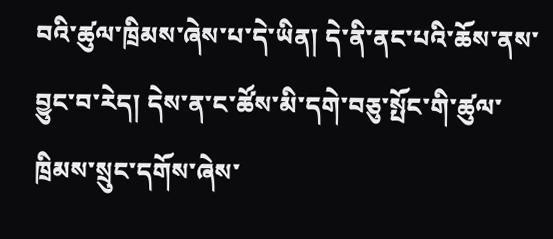བའི་ཚུལ་ཁྲིམས་ཞེས་པ་དེ་ཡིན། དེ་ནི་ནང་པའི་ཆོས་ནས་བྱུང་བ་རེད། དེས་ན་ང་ཚོས་མི་དགེ་བཅུ་སྤོང་གི་ཚུལ་ཁྲིམས་སྲུང་དགོས་ཞེས་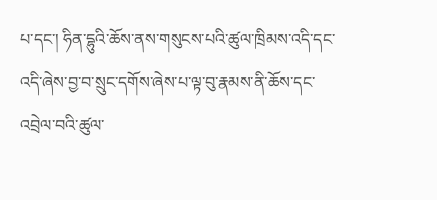པ་དང་། ཧིན་དྷུའི་ཆོས་ནས་གསུངས་པའི་ཚུལ་ཁྲིམས་འདི་དང་འདི་ཞེས་བྱ་བ་སྲུང་དགོས་ཞེས་པ་ལྟ་བུ་རྣམས་ནི་ཆོས་དང་འབྲེལ་བའི་ཚུལ་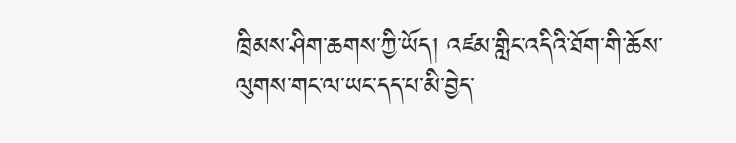ཁྲིམས་ཤིག་ཆགས་ཀྱི་ཡོད། འཛམ་གླིང་འདིའི་ཐོག་གི་ཆོས་ལུགས་གང་ལ་ཡང་དད་པ་མི་བྱེད་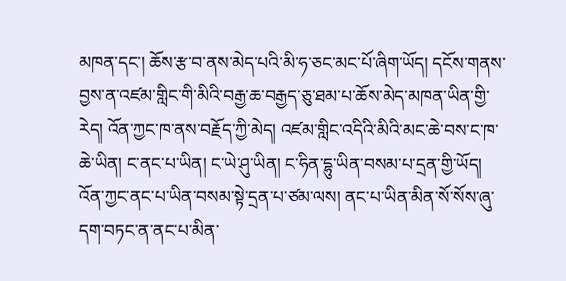མཁན་དང་། ཆོས་རྩ་བ་ནས་མེད་པའི་མི་ཧ་ཅང་མང་པོ་ཞིག་ཡོད། དངོས་གནས་བྱས་ན་འཛམ་གླིང་གི་མིའི་བརྒྱ་ཆ་བརྒྱད་ཅུ་ཐམ་པ་ཆོས་མེད་མཁན་ཡིན་གྱི་རེད། འོན་ཀྱང་ཁ་ནས་བརྗོད་ཀྱི་མེད། འཛམ་གླིང་འདིའི་མིའི་མང་ཆེ་བས་ང་ཁ་ཆེ་ཡིན། ང་ནང་པ་ཡིན། ང་ཡེ་ཤུ་ཡིན། ང་ཧིན་དྷུ་ཡིན་བསམ་པ་དྲན་གྱི་ཡོད། འོན་ཀྱང་ནང་པ་ཡིན་བསམ་སྟེ་དྲན་པ་ཙམ་ལས། ནང་པ་ཡིན་མིན་སོ་སོས་ཞུ་དག་བཏང་ན་ནང་པ་མིན་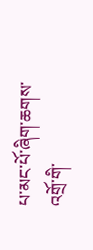པ་མང་པོ་ཞིག་ཆགས་འགྲོ་གི་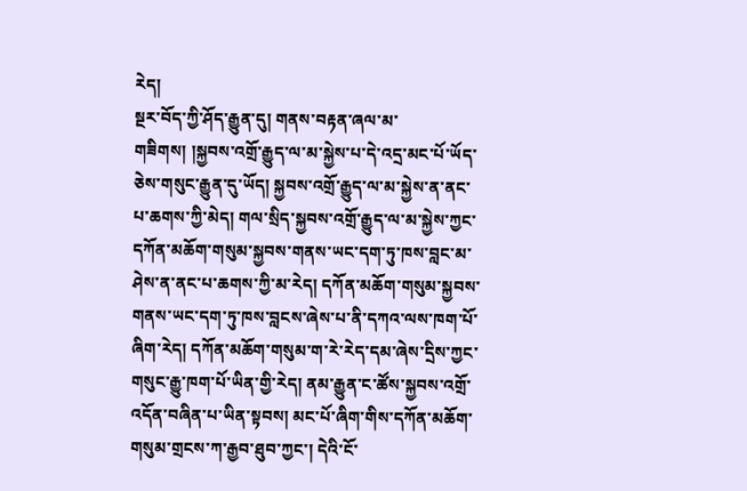རེད།
སྔར་བོད་ཀྱི་ཤོད་རྒྱུན་དུ། གནས་བརྟན་ཞལ་མ་གཟིགས། །སྐྱབས་འགྲོ་རྒྱུད་ལ་མ་སྐྱེས་པ་དེ་འདྲ་མང་པོ་ཡོད་ཅེས་གསུང་རྒྱུན་དུ་ཡོད། སྐྱབས་འགྲོ་རྒྱུད་ལ་མ་སྐྱེས་ན་ནང་པ་ཆགས་ཀྱི་མེད། གལ་སྲིད་སྐྱབས་འགྲོ་རྒྱུད་ལ་མ་སྐྱེས་ཀྱང་དཀོན་མཆོག་གསུམ་སྐྱབས་གནས་ཡང་དག་ཏུ་ཁས་བླང་མ་ཤེས་ན་ནང་པ་ཆགས་ཀྱི་མ་རེད། དཀོན་མཆོག་གསུམ་སྐྱབས་གནས་ཡང་དག་ཏུ་ཁས་བླངས་ཞེས་པ་ནི་དཀའ་ལས་ཁག་པོ་ཞིག་རེད། དཀོན་མཆོག་གསུམ་ག་རེ་རེད་དམ་ཞེས་དྲིས་ཀྱང་གསུང་རྒྱུ་ཁག་པོ་ཡིན་གྱི་རེད། ནམ་རྒྱུན་ང་ཚོས་སྐྱབས་འགྲོ་འདོན་བཞིན་པ་ཡིན་སྟབས། མང་པོ་ཞིག་གིས་དཀོན་མཆོག་གསུམ་གྲངས་ཀ་རྒྱབ་ཐུབ་ཀྱང་། དེའི་ངོ་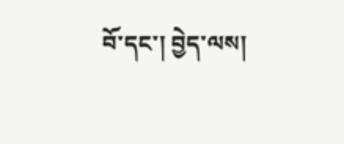བོ་དང་། བྱེད་ལས།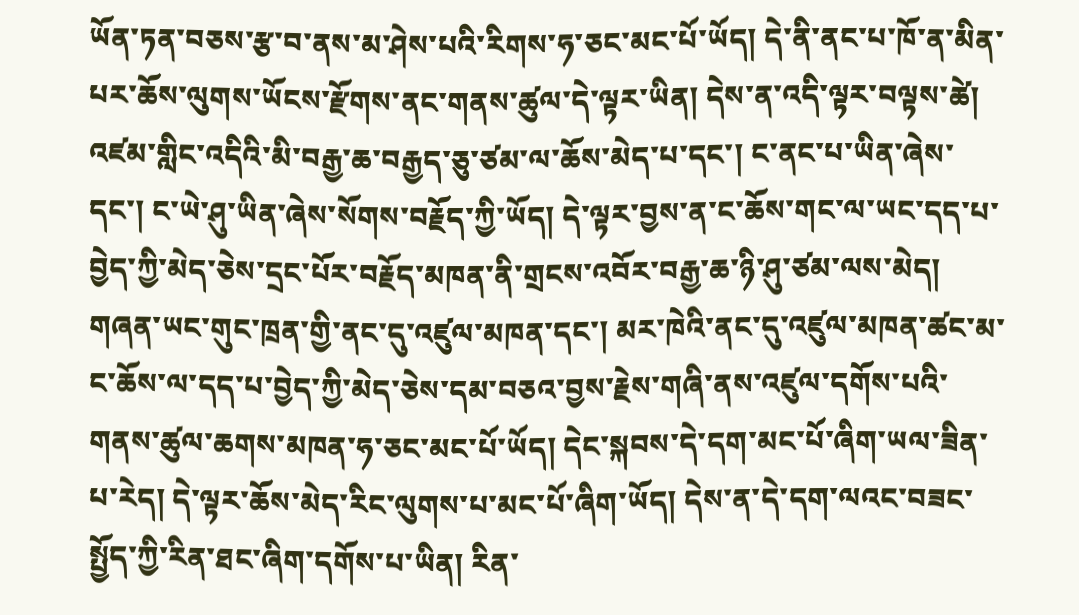ཡོན་ཏན་བཅས་རྩ་བ་ནས་མ་ཤེས་པའི་རིགས་ཧ་ཅང་མང་པོ་ཡོད། དེ་ནི་ནང་པ་ཁོ་ན་མིན་པར་ཆོས་ལུགས་ཡོངས་རྫོགས་ནང་གནས་ཚུལ་དེ་ལྟར་ཡིན། དེས་ན་འདི་ལྟར་བལྟས་ཚེ། འཛམ་གླིང་འདིའི་མི་བརྒྱ་ཆ་བརྒྱད་ཅུ་ཙམ་ལ་ཆོས་མེད་པ་དང་། ང་ནང་པ་ཡིན་ཞེས་དང་། ང་ཡེ་ཤུ་ཡིན་ཞེས་སོགས་བརྗོད་ཀྱི་ཡོད། དེ་ལྟར་བྱས་ན་ང་ཆོས་གང་ལ་ཡང་དད་པ་བྱེད་ཀྱི་མེད་ཅེས་དྲང་པོར་བརྗོད་མཁན་ནི་གྲངས་འབོར་བརྒྱ་ཆ་ཉི་ཤུ་ཙམ་ལས་མེད།
གཞན་ཡང་གུང་ཁྲན་གྱི་ནང་དུ་འཛུལ་མཁན་དང་། མར་ཁེའི་ནང་དུ་འཛུལ་མཁན་ཚང་མ་ང་ཆོས་ལ་དད་པ་བྱེད་ཀྱི་མེད་ཅེས་དམ་བཅའ་བྱས་རྗེས་གཞི་ནས་འཛུལ་དགོས་པའི་གནས་ཚུལ་ཆགས་མཁན་ཧ་ཅང་མང་པོ་ཡོད། དེང་སྐབས་དེ་དག་མང་པོ་ཞིག་ཡལ་ཟིན་པ་རེད། དེ་ལྟར་ཆོས་མེད་རིང་ལུགས་པ་མང་པོ་ཞིག་ཡོད། དེས་ན་དེ་དག་ལའང་བཟང་སྤྱོད་ཀྱི་རིན་ཐང་ཞིག་དགོས་པ་ཡིན། རིན་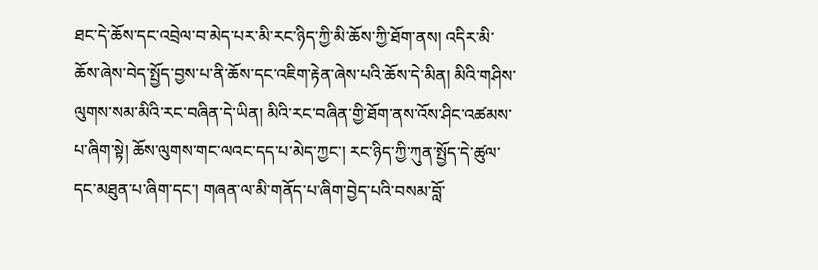ཐང་དེ་ཆོས་དང་འབྲེལ་བ་མེད་པར་མི་རང་ཉིད་ཀྱི་མི་ཆོས་ཀྱི་ཐོག་ནས། འདིར་མི་ཆོས་ཞེས་བེད་སྤྱོད་བྱས་པ་ནི་ཆོས་དང་འཇིག་རྟེན་ཞེས་པའི་ཆོས་དེ་མིན། མིའི་གཤིས་ལུགས་སམ་མིའི་རང་བཞིན་དེ་ཡིན། མིའི་རང་བཞིན་གྱི་ཐོག་ནས་འོས་ཤིང་འཚམས་པ་ཞིག་སྟེ། ཆོས་ལུགས་གང་ལའང་དད་པ་མེད་ཀྱང་། རང་ཉིད་ཀྱི་ཀུན་སྤྱོད་དེ་ཚུལ་དང་མཐུན་པ་ཞིག་དང་། གཞན་ལ་མི་གནོད་པ་ཞིག་བྱེད་པའི་བསམ་བློ་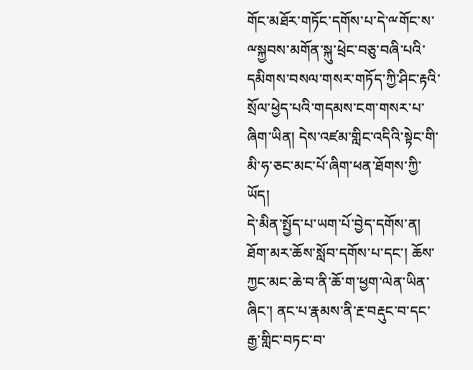གོང་མཐོར་གཏོང་དགོས་པ་དེ་ྋགོང་ས་ྋསྐྱབས་མགོན་སྐུ་ཕྲེང་བཅུ་བཞི་པའི་དམིགས་བསལ་གསར་གཏོད་ཀྱི་ཤིང་རྟའི་སྲོལ་ཕྱེད་པའི་གདམས་ངག་གསར་པ་ཞིག་ཡིན། དེས་འཛམ་གླིང་འདིའི་སྟེང་གི་མི་ཧ་ཅང་མང་པོ་ཞིག་ཕན་ཐོགས་ཀྱི་ཡོད།
དེ་མིན་སྤྱོད་པ་ཡག་པོ་བྱེད་དགོས་ན། ཐོག་མར་ཆོས་སློབ་དགོས་པ་དང་། ཆོས་ཀྱང་མང་ཆེ་བ་ནི་ཆོ་ག་ཕྱག་ལེན་ཡིན་ཞིང་། ནང་པ་རྣམས་ནི་རྔ་བརྡུང་བ་དང་རྒྱ་གླིང་བཏང་བ་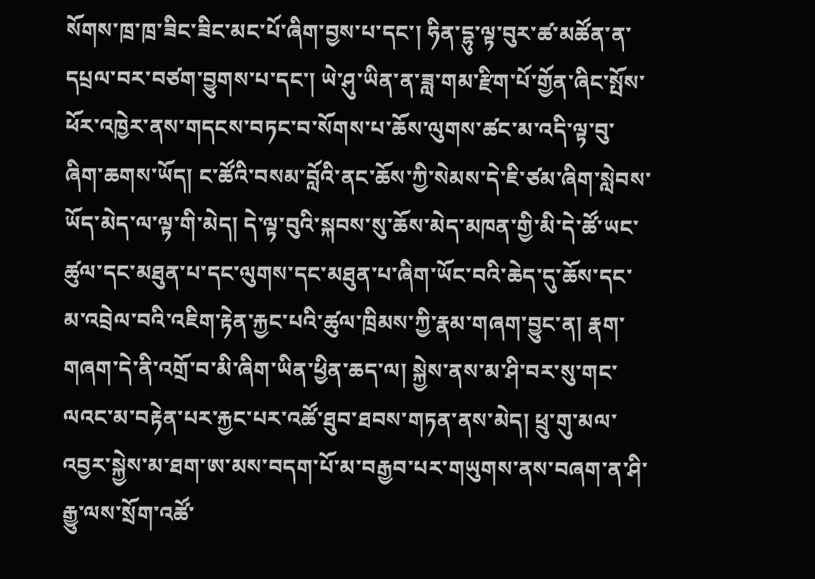སོགས་ཁྲ་ཁྲ་ཟིང་ཟིང་མང་པོ་ཞིག་བྱས་པ་དང་། ཧིན་དྷུ་ལྟ་བུར་ཚ་མཚོན་ན་དཔྲལ་བར་བཙག་བྱུགས་པ་དང་། ཡེ་ཤུ་ཡིན་ན་ཟླ་གམ་རྫིག་པོ་གྱོན་ཞིང་སྤོས་ཕོར་འཁྱེར་ནས་གདངས་བཏང་བ་སོགས་པ་ཆོས་ལུགས་ཚང་མ་འདི་ལྟ་བུ་ཞིག་ཆགས་ཡོད། ང་ཚོའི་བསམ་བློའི་ནང་ཆོས་ཀྱི་སེམས་དེ་ཇི་ཙམ་ཞིག་སླེབས་ཡོད་མེད་ལ་ལྟ་གི་མེད། དེ་ལྟ་བུའི་སྐབས་སུ་ཆོས་མེད་མཁན་གྱི་མི་དེ་ཚོ་ཡང་ཚུལ་དང་མཐུན་པ་དང་ལུགས་དང་མཐུན་པ་ཞིག་ཡོང་བའི་ཆེད་དུ་ཆོས་དང་མ་འབྲེལ་བའི་འཇིག་རྟེན་རྐྱང་པའི་ཚུལ་ཁྲིམས་ཀྱི་རྣམ་གཞག་བྱུང་ན། རྣག་གཞག་དེ་ནི་འགྲོ་བ་མི་ཞིག་ཡིན་ཕྱིན་ཆད་ལ། སྐྱེས་ནས་མ་ཤི་བར་སུ་གང་ལའང་མ་བརྟེན་པར་རྐྱང་པར་འཚོ་ཐུབ་ཐབས་གཏན་ནས་མེད། ཕྲུ་གུ་མལ་འབྱར་སྐྱེས་མ་ཐག་ཨ་མས་བདག་པོ་མ་བརྒྱབ་པར་གཡུགས་ནས་བཞག་ན་ཤི་རྒྱུ་ལས་སྲོག་འཚོ་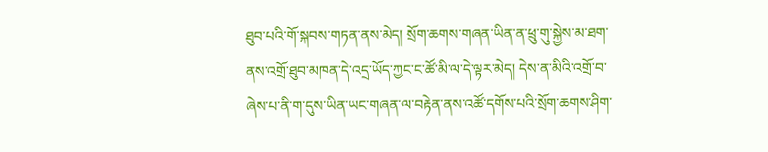ཐུབ་པའི་གོ་སྐབས་གཏན་ནས་མེད། སྲོག་ཆགས་གཞན་ཡིན་ན་ཕྲུ་གུ་སྐྱེས་མ་ཐག་ནས་འགྲོ་ཐུབ་མཁན་དེ་འདྲ་ཡོད་ཀྱང་ང་ཚོ་མི་ལ་དེ་ལྟར་མེད། དེས་ན་མིའི་འགྲོ་བ་ཞེས་པ་ནི་ག་དུས་ཡིན་ཡང་གཞན་ལ་བརྟེན་ནས་འཚོ་དགོས་པའི་སྲོག་ཆགས་ཤིག་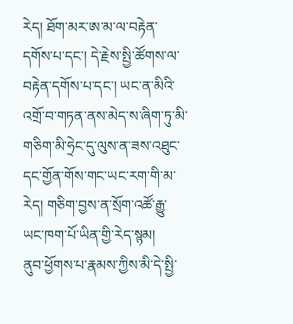རེད། ཐོག་མར་ཨ་མ་ལ་བརྟེན་དགོས་པ་དང་། དེ་རྗེས་སྤྱི་ཚོགས་ལ་བརྟེན་དགོས་པ་དང་། ཡང་ན་མིའི་འགྲོ་བ་གཏན་ནས་མེད་ས་ཞིག་ཏུ་མི་གཅིག་མི་ཧྲེང་དུ་ལུས་ན་ཟས་འཐུང་དང་གྱོན་གོས་གང་ཡང་རག་གི་མ་རེད། གཅིག་བྱས་ན་སྲོག་འཚོ་རྒྱུ་ཡང་ཁག་པོ་ཡིན་གྱི་རེད་སྙམ།
ནུབ་ཕྱོགས་པ་རྣམས་ཀྱིས་མི་དེ་སྤྱི་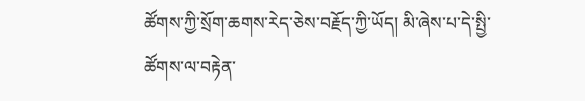ཚོགས་ཀྱི་སྲོག་ཆགས་རེད་ཅེས་བརྗོད་ཀྱི་ཡོད། མི་ཞེས་པ་དེ་སྤྱི་ཚོགས་ལ་བརྟེན་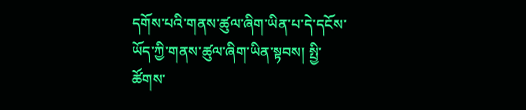དགོས་པའི་གནས་ཚུལ་ཞིག་ཡིན་པ་དེ་དངོས་ཡོད་ཀྱི་གནས་ཚུལ་ཞིག་ཡིན་སྟབས། སྤྱི་ཚོགས་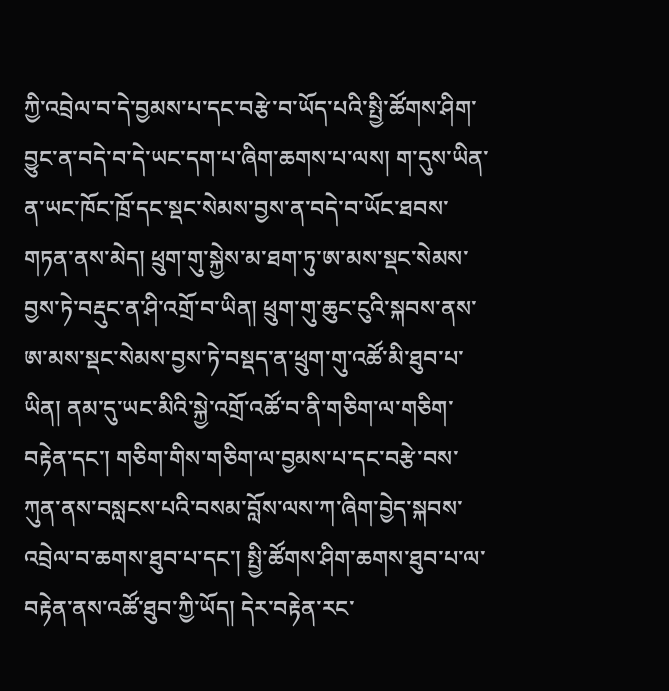ཀྱི་འབྲེལ་བ་དེ་བྱམས་པ་དང་བརྩེ་བ་ཡོད་པའི་སྤྱི་ཚོགས་ཤིག་བྱུང་ན་བདེ་བ་དེ་ཡང་དག་པ་ཞིག་ཆགས་པ་ལས། ག་དུས་ཡིན་ན་ཡང་ཁོང་ཁྲོ་དང་སྡང་སེམས་བྱས་ན་བདེ་བ་ཡོང་ཐབས་གཏན་ནས་མེད། ཕྲུག་གུ་སྐྱེས་མ་ཐག་ཏུ་ཨ་མས་སྡང་སེམས་བྱས་ཏེ་བརྡུང་ན་ཤི་འགྲོ་བ་ཡིན། ཕྲུག་གུ་ཆུང་ངུའི་སྐབས་ནས་ཨ་མས་སྡང་སེམས་བྱས་ཏེ་བསྡད་ན་ཕྲུག་གུ་འཚོ་མི་ཐུབ་པ་ཡིན། ནམ་དུ་ཡང་མིའི་སྐྱེ་འགྲོ་འཚོ་བ་ནི་གཅིག་ལ་གཅིག་བརྟེན་དང་། གཅིག་གིས་གཅིག་ལ་བྱམས་པ་དང་བརྩེ་བས་ཀུན་ནས་བསླངས་པའི་བསམ་བློས་ལས་ཀ་ཞིག་བྱེད་སྐབས་འབྲེལ་བ་ཆགས་ཐུབ་པ་དང་། སྤྱི་ཚོགས་ཤིག་ཆགས་ཐུབ་པ་ལ་བརྟེན་ནས་འཚོ་ཐུབ་ཀྱི་ཡོད། དེར་བརྟེན་རང་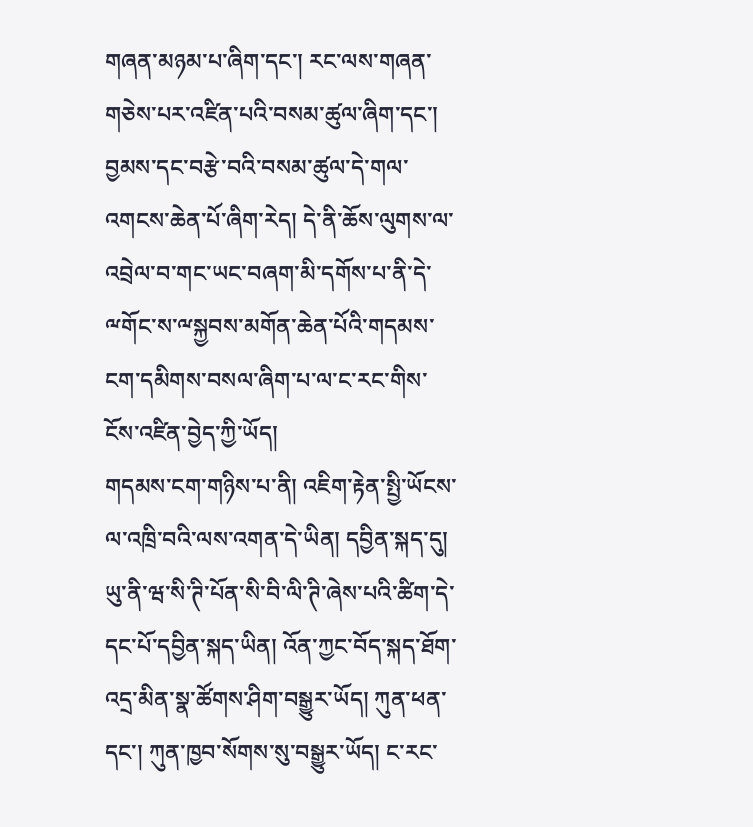གཞན་མཉམ་པ་ཞིག་དང་། རང་ལས་གཞན་གཅེས་པར་འཛིན་པའི་བསམ་ཚུལ་ཞིག་དང་། བྱམས་དང་བརྩེ་བའི་བསམ་ཚུལ་དེ་གལ་འགངས་ཆེན་པོ་ཞིག་རེད། དེ་ནི་ཆོས་ལུགས་ལ་འབྲེལ་བ་གང་ཡང་བཞག་མི་དགོས་པ་ནི་དེ་ྋགོང་ས་ྋསྐྱབས་མགོན་ཆེན་པོའི་གདམས་ངག་དམིགས་བསལ་ཞིག་པ་ལ་ང་རང་གིས་ངོས་འཛིན་བྱེད་ཀྱི་ཡོད།
གདམས་ངག་གཉིས་པ་ནི། འཇིག་རྟེན་སྤྱི་ཡོངས་ལ་འཁྲི་བའི་ལས་འགན་དེ་ཡིན། དབྱིན་སྐད་དུ། ཡུ་ནི་ཝ་སི་ཊི་པོན་སི་བི་ལི་ཊི་ཞེས་པའི་ཚིག་དེ་དང་པོ་དབྱིན་སྐད་ཡིན། འོན་ཀྱང་བོད་སྐད་ཐོག་འདྲ་མིན་སྣ་ཚོགས་ཤིག་བསྒྱུར་ཡོད། ཀུན་ཕན་དང་། ཀུན་ཁྱབ་སོགས་སུ་བསྒྱུར་ཡོད། ང་རང་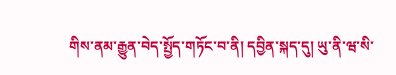གིས་ནམ་རྒྱུན་བེད་སྤྱོད་གཏོང་བ་ནི། དབྱིན་སྐད་དུ། ཡུ་ནི་ཝ་སི་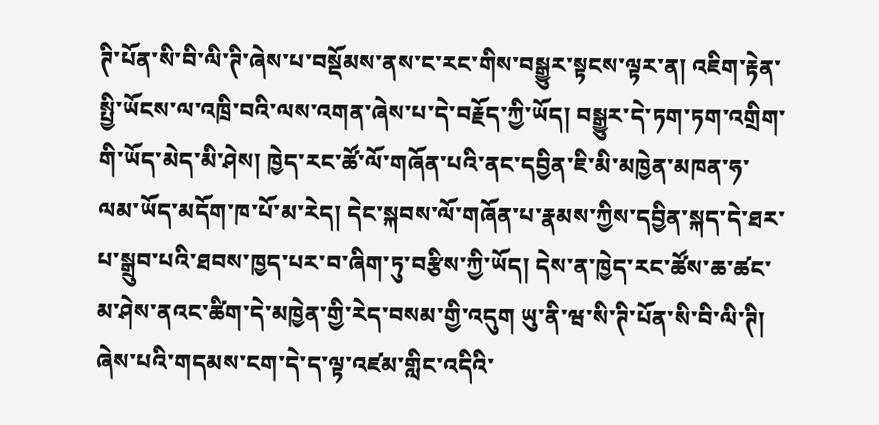ཊི་པོན་སི་བི་ལི་ཊི་ཞེས་པ་བསྡོམས་ནས་ང་རང་གིས་བསྒྱུར་སྟངས་ལྟར་ན། འཇིག་རྟེན་སྤྱི་ཡོངས་ལ་འཁྲི་བའི་ལས་འགན་ཞེས་པ་དེ་བརྗོད་ཀྱི་ཡོད། བསྒྱུར་དེ་ཏག་ཏག་འགྲིག་གི་ཡོད་མེད་མི་ཤེས། ཁྱེད་རང་ཚོ་ལོ་གཞོན་པའི་ནང་དབྱིན་ཇི་མི་མཁྱེན་མཁན་ཧ་ལམ་ཡོད་མདོག་ཁ་པོ་མ་རེད། དེང་སྐབས་ལོ་གཞོན་པ་རྣམས་ཀྱིས་དབྱིན་སྐད་དེ་ཐར་པ་སྒྲུབ་པའི་ཐབས་ཁྱད་པར་བ་ཞིག་ཏུ་བརྩིས་ཀྱི་ཡོད། དེས་ན་ཁྱེད་རང་ཚོས་ཆ་ཚང་མ་ཤེས་ནའང་ཚིག་དེ་མཁྱེན་གྱི་རེད་བསམ་གྱི་འདུག ཡུ་ནི་ཝ་སི་ཊི་པོན་སི་བི་ལི་ཊི། ཞེས་པའི་གདམས་ངག་དེ་ད་ལྟ་འཛམ་གླིང་འདིའི་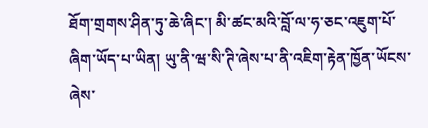ཐོག་གྲགས་ཤིན་ཏུ་ཆེ་ཞིང་། མི་ཚང་མའི་བློ་ལ་ཧ་ཅང་འཇུག་པོ་ཞིག་ཡོད་པ་ཡིན། ཡུ་ནི་ཝ་སི་ཊི་ཞེས་པ་ནི་འཇིག་རྟེན་ཁྱོན་ཡོངས་ཞེས་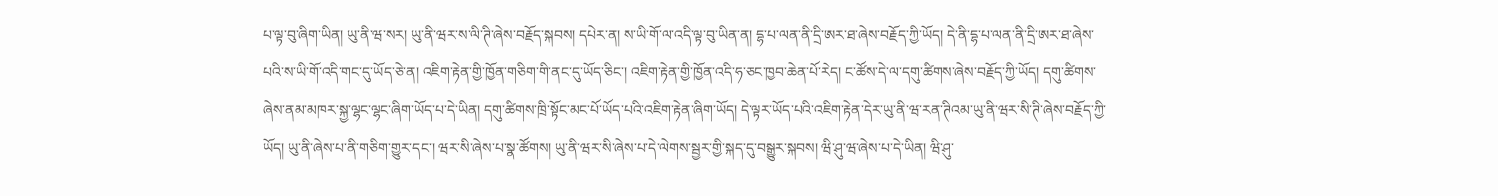པ་ལྟ་བུ་ཞིག་ཡིན། ཡུ་ནི་ཝ་སར། ཡུ་ནི་ཝར་ས་ལི་ཊི་ཞེས་བརྗོད་སྐབས། དཔེར་ན། ས་ཡི་གོ་ལ་འདི་ལྟ་བུ་ཡིན་ན། དྷ་པ་ལན་ནི་དྲི་ཨར་ཐ་ཞེས་བརྗོད་ཀྱི་ཡོད། དེ་ནི་དྷ་པ་ལན་ནི་དྲི་ཨར་ཐ་ཞེས་པའི་ས་ཡི་གོ་འདི་གང་དུ་ཡོད་ཅེ་ན། འཇིག་རྟེན་གྱི་ཁྱོན་གཅིག་གི་ནང་དུ་ཡོད་ཅིང་། འཇིག་རྟེན་གྱི་ཁྱོན་འདི་ཧ་ཅང་ཁྱབ་ཆེན་པོ་རེད། ང་ཚོས་དེ་ལ་དགུ་ཚིགས་ཞེས་བརྗོད་ཀྱི་ཡོད། དགུ་ཚིགས་ཞེས་ནམ་མཁར་སྐྱ་ལྷང་ལྷང་ཞིག་ཡོད་པ་དེ་ཡིན། དགུ་ཚིགས་ཁྲི་སྟོང་མང་པོ་ཡོད་པའི་འཇིག་རྟེན་ཞིག་ཡོད། དེ་ལྟར་ཡོད་པའི་འཇིག་རྟེན་དེར་ཡུ་ནི་ཝ་རན་ཊིའམ་ཡུ་ནི་ཝར་སི་ཊི་ཞེས་བརྗོད་ཀྱི་ཡོད། ཡུ་ནི་ཞེས་པ་ནི་གཅིག་གྱུར་དང་། ཝར་སི་ཞེས་པ་སྣ་ཚོགས། ཡུ་ནི་ཝར་སི་ཞེས་པ་དེ་ལེགས་སྦྱར་གྱི་སྐད་དུ་བསྒྱུར་སྐབས། ཝི་ཤུ་ཝ་ཞེས་པ་དེ་ཡིན། ཝི་ཤུ་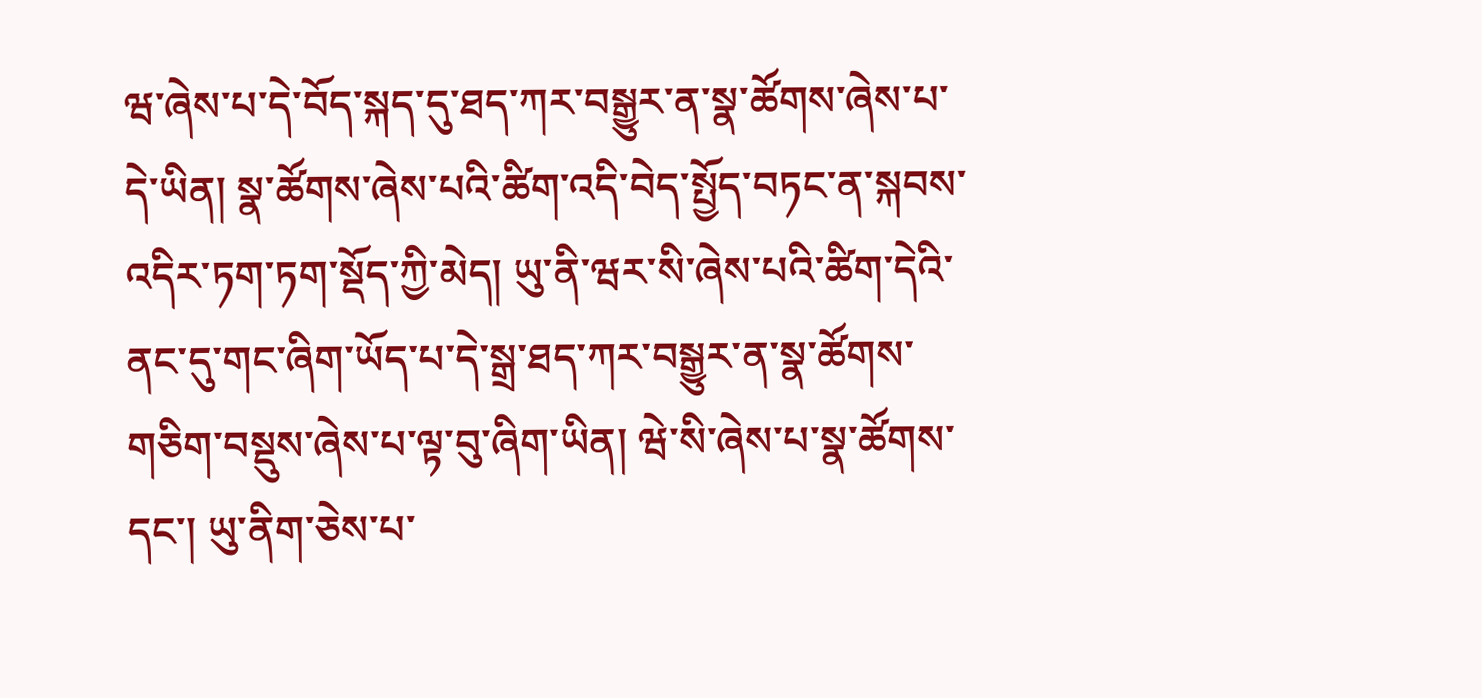ཝ་ཞེས་པ་དེ་བོད་སྐད་དུ་ཐད་ཀར་བསྒྱུར་ན་སྣ་ཚོགས་ཞེས་པ་དེ་ཡིན། སྣ་ཚོགས་ཞེས་པའི་ཚིག་འདི་བེད་སྤྱོད་བཏང་ན་སྐབས་འདིར་ཏག་ཏག་སྡོད་ཀྱི་མེད། ཡུ་ནི་ཝར་སི་ཞེས་པའི་ཚིག་དེའི་ནང་དུ་གང་ཞིག་ཡོད་པ་དེ་སྒྲ་ཐད་ཀར་བསྒྱུར་ན་སྣ་ཚོགས་གཅིག་བསྡུས་ཞེས་པ་ལྟ་བུ་ཞིག་ཡིན། ཝེ་སི་ཞེས་པ་སྣ་ཚོགས་དང་། ཡུ་ནིག་ཅེས་པ་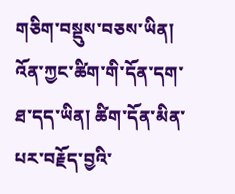གཅིག་བསྡུས་བཅས་ཡིན། འོན་ཀྱང་ཚིག་གི་དོན་དག་ཐ་དད་ཡིན། ཚིག་དོན་མིན་པར་བརྗོད་བྱའི་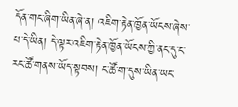དོན་གང་ཞིག་ཡིན་ཞེ་ན། འཇིག་རྟེན་ཁྱོན་ཡོངས་ཞེས་པ་དེ་ཡིན། དེ་ལྟར་འཇིག་རྟེན་ཁྱོན་ཡོངས་ཀྱི་ནང་དུ་ང་རང་ཚོ་གནས་ཡོད་སྟབས། ང་ཚོ་ག་དུས་ཡིན་ཡང་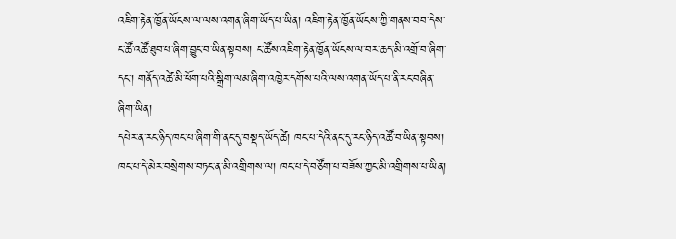འཇིག་རྟེན་ཁྱོན་ཡོངས་ལ་ལས་འགན་ཞིག་ཡོད་པ་ཡིན། འཇིག་རྟེན་ཁྱོན་ཡོངས་ཀྱི་གནས་བབ་དེས་ང་ཚོ་འཚོ་ཐུབ་པ་ཞིག་བྱུང་བ་ཡིན་སྟབས། ང་ཚོས་འཇིག་རྟེན་ཁྱོན་ཡོངས་ལ་བར་ཆད་མི་འགྲོ་བ་ཞིག་དང་། གནོད་འཚེ་མི་ཕོག་པའི་སྒྲིག་ལམ་ཞིག་འཁྱེར་དགོས་པའི་ལས་འགན་ཡོད་པ་ནི་རང་བཞིན་ཞིག་ཡིན།
དཔེར་ན་རང་ཉིད་ཁང་པ་ཞིག་གི་ནང་དུ་བསྡད་ཡོད་ཚེ། ཁང་པ་དེའི་ནང་དུ་རང་ཉིད་འཚོ་བ་ཡིན་སྟབས། ཁང་པ་དེ་མེར་བསྲེགས་བཏང་ན་མི་འགྲིགས་ལ། ཁང་པ་དེ་བཙོག་པ་བཟོས་ཀྱང་མི་འགྲིགས་པ་ཡིན།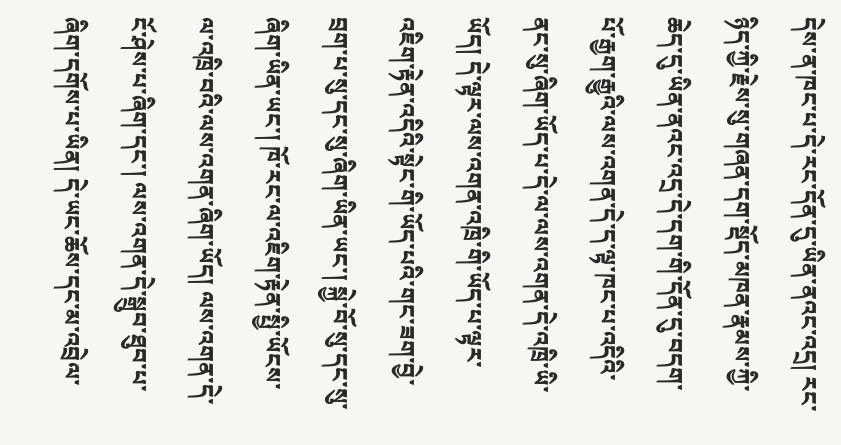དེས་ན་ཁང་པ་དེ་རང་དོན་དུ་ཡིན་ནའང་འདྲ། རང་ཉིད་ཀྱི་རྗེས་སུ་གཞན་དག་སྡོད་མཁན་རྣམས་ཀྱི་ཆེད་དུ་ཡིན་ནའང་འདྲ་དེ་དག་གི་དོན་དུ་བདག་པོ་རྒྱག་རྒྱུའི་ལས་འགན་དེ་ད་ལྟ་ཁང་པ་འདིའི་ནང་སུ་ཞིག་ཡོད་པ་དེ་ལ་ལས་འགན་དེ་འཁྲི་ཡི་ཡོད། དེ་ལྟར་ལས་འགན་འཁྲི་གི་ཡོད་པ་ལྟར་འཇིག་རྟེན་འདིའི་སྟེང་གི་ཡོད་པའི་གང་ཟག་བྱེ་བྲག་པ་སུ་དང་སུ་ཞིག་ཡིན་ཡང་། སྐྱེ་བོ་སུ་དང་སུ་ཞིག་ཡིན་ཡང་། ཁོ་རང་ལ་འཇིག་རྟེན་སྤྱི་ཡོངས་ལ་འཁྲི་བའི་ལས་འགན་ཞིག་ཡོད། ལས་འགན་དེ་ངོ་ཤེས་པ་ཞིག་དང་། ལས་འགན་དེ་སྒྲུབ་ཐུབ་པ་ཞིག་དགོས་པ་ཡིན། དེ་ཡང་ཆོས་དང་མ་འབྲེལ་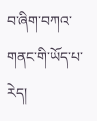བ་ཞིག་བཀའ་གནང་གི་ཡོད་པ་རེད།